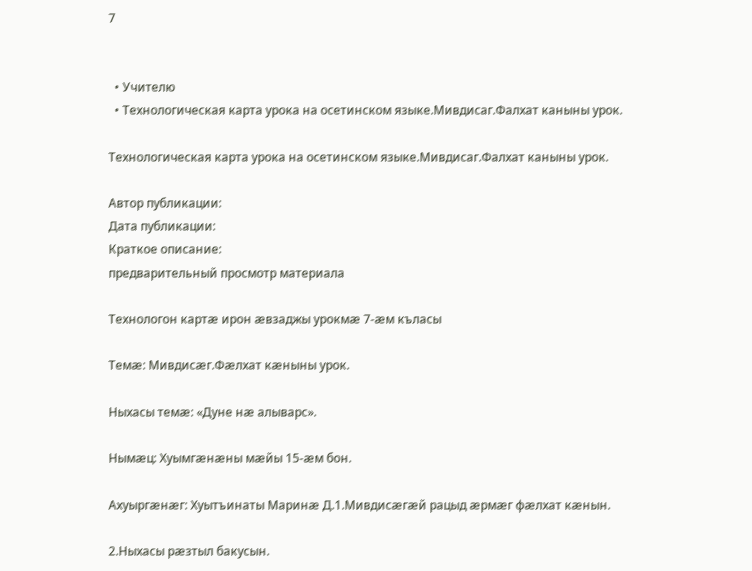7


  • Учителю
  • Технологическая карта урока на осетинском языке.Мивдисаг.Фалхат каныны урок.

Технологическая карта урока на осетинском языке.Мивдисаг.Фалхат каныны урок.

Автор публикации:
Дата публикации:
Краткое описание:
предварительный просмотр материала

Технологон картæ ирон ӕвзаджы урокмæ 7-æм къласы

Темӕ: Мивдисӕг.Фӕлхат кӕныны урок.

Ныхасы темӕ: «Дуне нӕ алыварс».

Нымӕц: Хуымгӕнӕны мӕйы 15-ӕм бон.

Ахуыргӕнӕг: Хуытъинаты Маринӕ Д.1.Мивдисӕгӕй рацыд ӕрмӕг фӕлхат кӕнын.

2.Ныхасы рӕзтыл бакусын.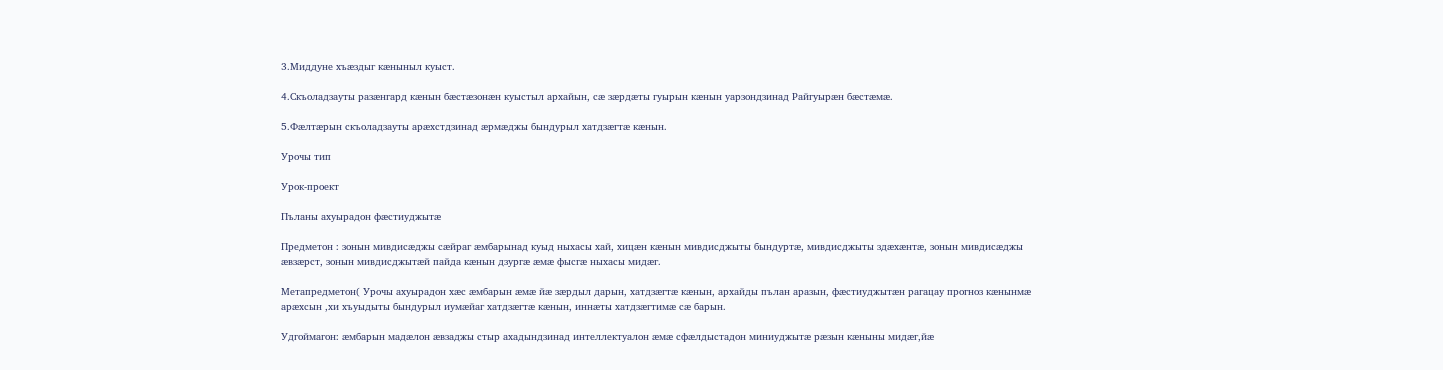3.Миддуне хъӕздыг кӕныныл куыст.

4.Скъоладзауты разӕнгард кӕнын бӕстӕзонӕн куыстыл архайын, сӕ зӕрдӕты гуырын кӕнын уарзондзинад Райгуырӕн бӕстӕмӕ.

5.Фӕлтӕрын скъоладзауты арӕхстдзинад ӕрмӕджы бындурыл хатдзӕгтӕ кӕнын.

Урочы тип

Урок-проект

Пъланы ахуырадон фӕстиуджытӕ

Предметон : зонын мивдисӕджы сӕйраг ӕмбарынад куыд ныхасы хай, хицӕн кӕнын мивдисджыты бындуртӕ, мивдисджыты здӕхӕнтӕ, зонын мивдисӕджы ӕвзӕрст, зонын мивдисджытӕй пайда кӕнын дзургӕ ӕмӕ фысгӕ ныхасы мидӕг.

Метапредметон( Урочы ахуырадон хæс æмбарын æмæ йæ зæрдыл дарын, хатдзæгтæ кæнын, архайды пълан аразын, фæстиуджытæн рагацау прогноз кæнынмæ арæхсын ,хи хъуыдыты бындурыл иумæйаг хатдзæгтæ кæнын, иннæты хатдзæгтимæ сæ барын.

Удгоймагон: ӕмбарын мадӕлон ӕвзаджы стыр ахадындзинад интеллектуалон ӕмӕ сфӕлдыстадон миниуджытӕ рӕзын кӕныны мидӕг,йӕ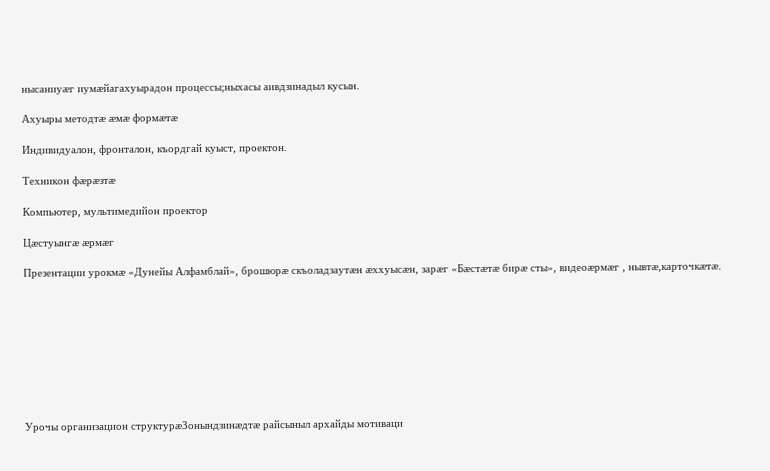нысаниуӕг иумӕйагахуырадон процессы;ныхасы аивдзинадыл кусын.

Ахуыры методтӕ ӕмӕ формӕтӕ

Индивидуалон, фронталон, къордгай куыст, проектон.

Техникон фӕрӕзтӕ

Компьютер, мультимедийон проектор

Цӕстуынгӕ ӕрмӕг

Презентации урокмӕ «Дунейы Алфамблай», брошюрӕ скъоладзаутӕн ӕххуысӕн, зарӕг «Бӕстӕтӕ бирӕ сты», видеоӕрмӕг , нывтӕ,карточкӕтӕ.









Урочы организацион структурӕЗонындзинæдтæ райсыныл архайды мотиваци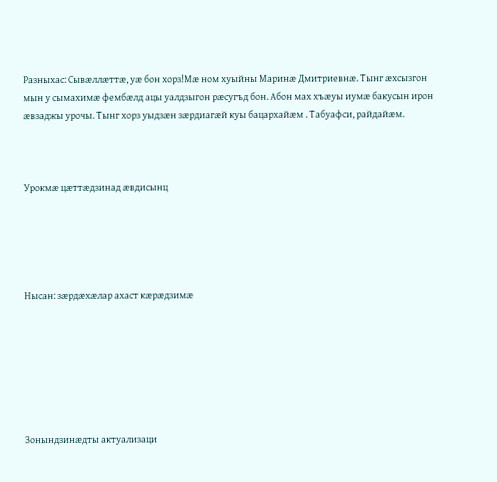Разныхас: Сывӕллӕттӕ, уӕ бон хорз!Мӕ ном хуыйны Маринӕ Дмитриевнӕ. Тынг ӕхсызгон мын у сымахимӕ фембӕлд ацы уалдзыгон рӕсугъд бон. Абон мах хъӕуы иумӕ бакусын ирон ӕвзаджы урочы. Тынг хорз уыдзӕн зӕрдиагӕй куы бацархайӕм . Табуафси, райдайӕм.



Урокмӕ цӕттӕдзинад ӕвдисынц





Нысан: зӕрдӕхӕлар ахаст кӕрӕдзимӕ







Зонындзинæдты актуализаци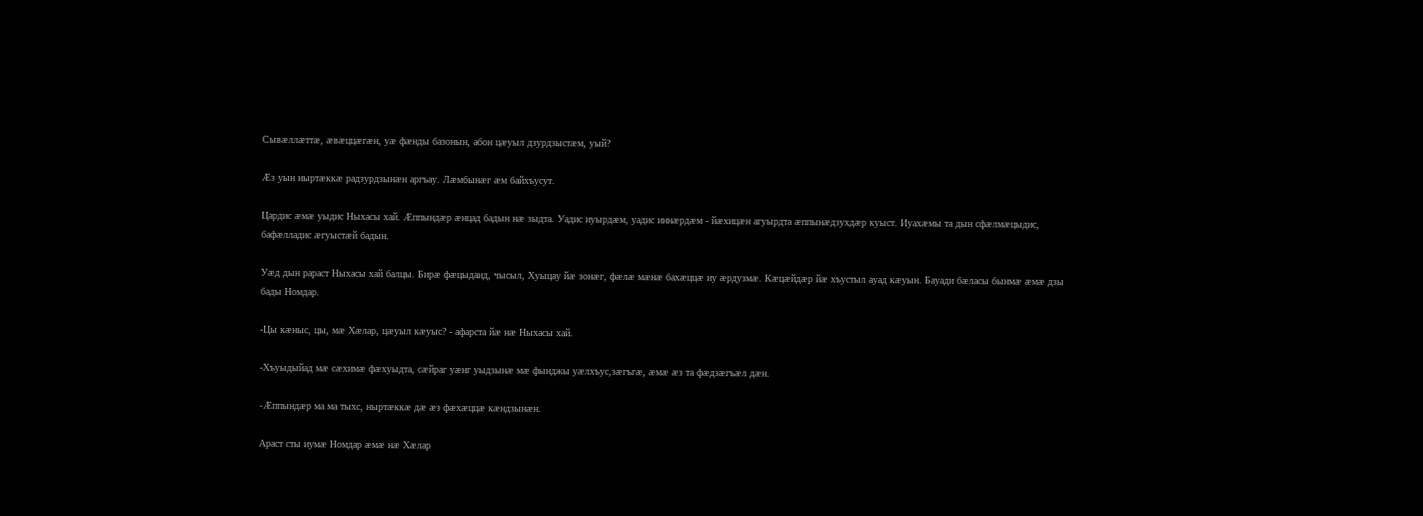Сывӕллӕттӕ, ӕвӕццӕгӕн, уӕ фӕнды базонын, абон цӕуыл дзурдзыстӕм, уый?

Æз уын ныртӕккӕ радзурдзынӕн аргъау. Лӕмбынӕг ӕм байхъусут.

Цардис ӕмӕ уыдис Ныхасы хай. Æппындӕр ӕнцад бадын нӕ зыдта. Уадис иуырдӕм, уадис иннӕрдӕм - йӕхицӕн агуырдта ӕппынӕдзухдӕр куыст. Иуахӕмы та дын сфӕлмӕцыдис, бафӕлладис ӕгуыстӕй бадын.

Уӕд дын рараст Ныхасы хай балцы. Бирӕ фӕцыдаид, чысыл, Хуыцау йӕ зонӕг, фӕлӕ мӕнӕ бахӕццӕ иу ӕрдузмӕ. Кӕцӕйдӕр йӕ хъустыл ауад кӕуын. Бауади бӕласы бынмӕ ӕмӕ дзы бады Номдар.

-Цы кӕныс, цы, мӕ Хӕлар, цӕуыл кӕуыс? - афарста йӕ нӕ Ныхасы хай.

-Хъуыдыйад мӕ сӕхимӕ фӕхуыдта, сӕйраг уӕнг уыдзынӕ мӕ фынджы уӕлхъус,зӕгъгӕ, ӕмӕ ӕз та фӕдзӕгъӕл дӕн.

-Æппындӕр ма ма тыхс, ныртӕккӕ дӕ ӕз фӕхӕццӕ кӕндзынӕн.

Араст сты иумӕ Номдар ӕмӕ нӕ Хӕлар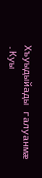Хъуыдыйады галуанмӕ .Куы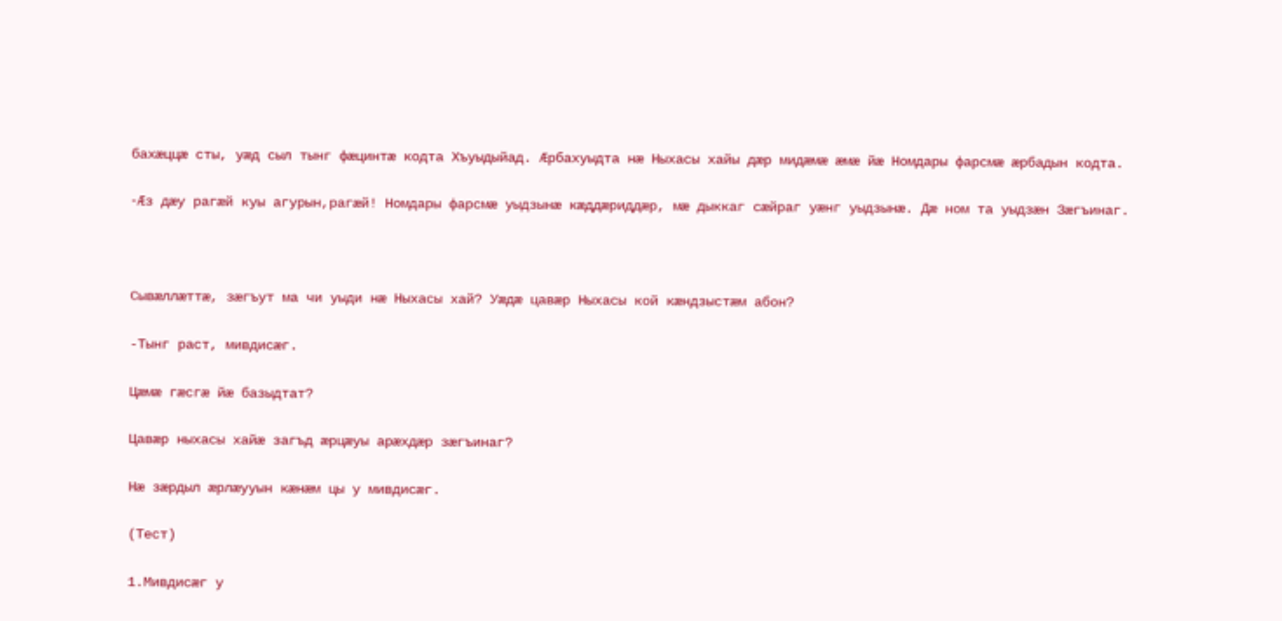бахӕццӕ сты, уӕд сыл тынг фӕцинтӕ кодта Хъуыдыйад. Æрбахуыдта нӕ Ныхасы хайы дӕр мидӕмӕ ӕмӕ йӕ Номдары фарсмӕ ӕрбадын кодта.

-Æз дӕу рагӕй куы агурын,рагӕй! Номдары фарсмӕ уыдзынӕ кӕддӕриддӕр, мӕ дыккаг сӕйраг уӕнг уыдзынӕ. Дӕ ном та уыдзӕн Зӕгъинаг.



Сывӕллӕттӕ, зӕгъут ма чи уыди нӕ Ныхасы хай? Уӕдӕ цавӕр Ныхасы кой кӕндзыстӕм абон?

-Тынг раст, мивдисӕг.

Цӕмӕ гӕсгӕ йӕ базыдтат?

Цавӕр ныхасы хайӕ загъд ӕрцӕуы арӕхдӕр зӕгъинаг?

Нӕ зӕрдыл ӕрлӕууын кӕнӕм цы у мивдисӕг.

(Тест)

1.Мивдисӕг у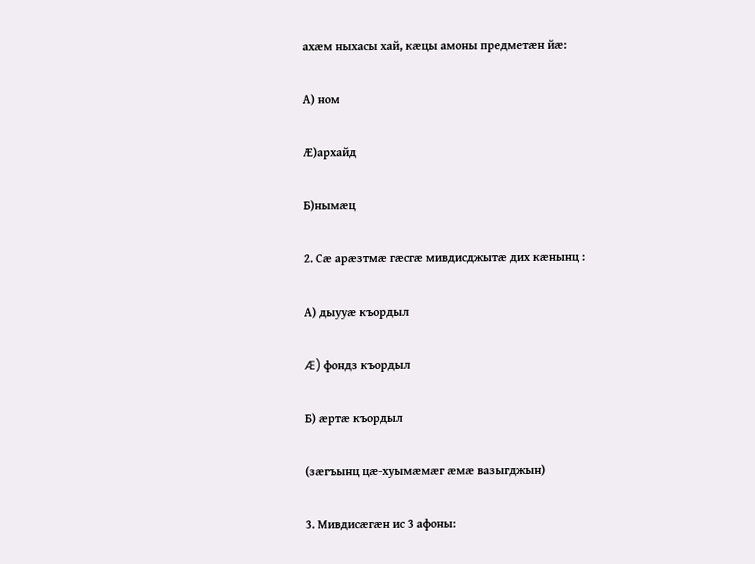ахӕм ныхасы хай, кӕцы амоны предметӕн йӕ:

А) ном

Ӕ)архайд

Б)нымӕц

2. Сӕ арӕзтмӕ гӕсгӕ мивдисджытӕ дих кӕнынц :

А) дыууӕ къордыл

Æ) фондз къордыл

Б) ӕртӕ къордыл

(зӕгъынц цӕ-хуымӕмӕг ӕмӕ вазыгджын)

3. Мивдисӕгӕн ис 3 афоны: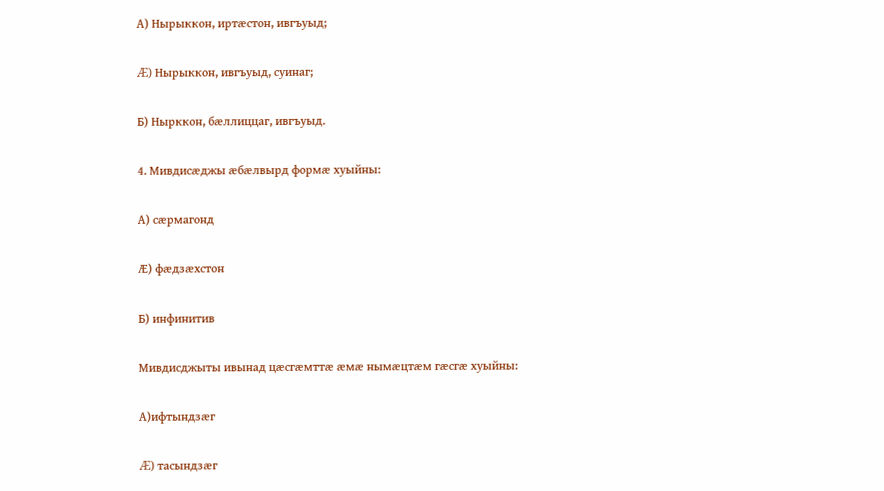А) Нырыккон, иртӕстон, ивгъуыд;

Æ) Нырыккон, ивгъуыд, суинаг;

Б) Нырккон, бӕллиццаг, ивгъуыд.

4. Мивдисӕджы ӕбӕлвырд формӕ хуыйны:

А) сӕрмагонд

Ӕ) фӕдзӕхстон

Б) инфинитив

Мивдисджыты ивынад цӕсгӕмттӕ ӕмӕ нымӕцтӕм гӕсгӕ хуыйны:

А)ифтындзӕг

Æ) тасындзӕг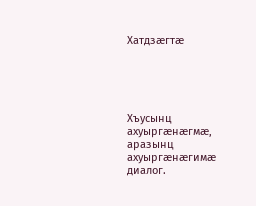Хатдзӕгтӕ





Хъусынц ахуыргӕнӕгмӕ, аразынц ахуыргӕнӕгимӕ диалог.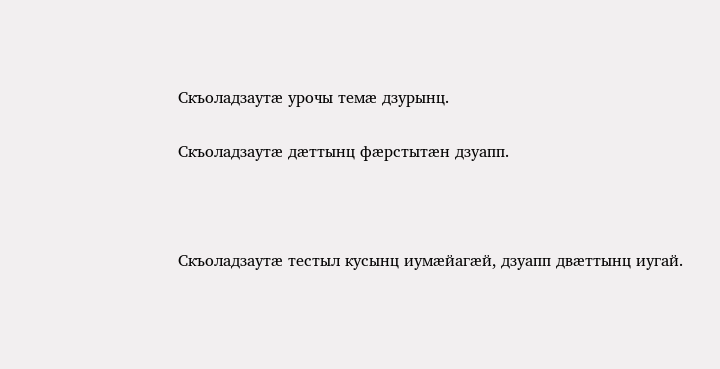Скъоладзаутӕ урочы темӕ дзурынц.

Скъоладзаутӕ дӕттынц фӕрстытӕн дзуапп.



Скъоладзаутӕ тестыл кусынц иумӕйагӕй, дзуапп двӕттынц иугай.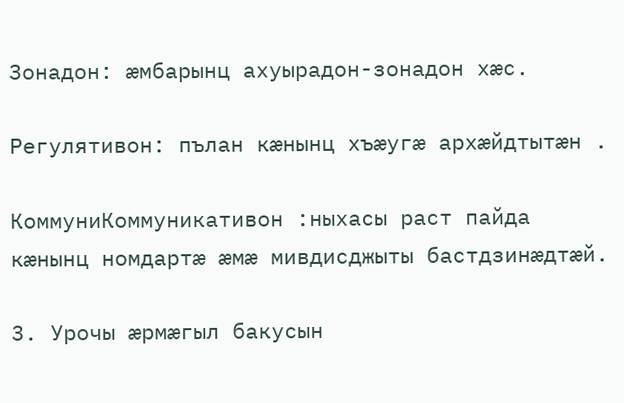Зонадон: ӕмбарынц ахуырадон-зонадон хӕс.

Регулятивон: пълан кӕнынц хъӕугӕ архӕйдтытӕн .

КоммуниКоммуникативон :ныхасы раст пайда кӕнынц номдартӕ ӕмӕ мивдисджыты бастдзинӕдтӕй.

3. Урочы ӕрмӕгыл бакусын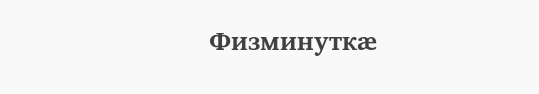Физминуткӕ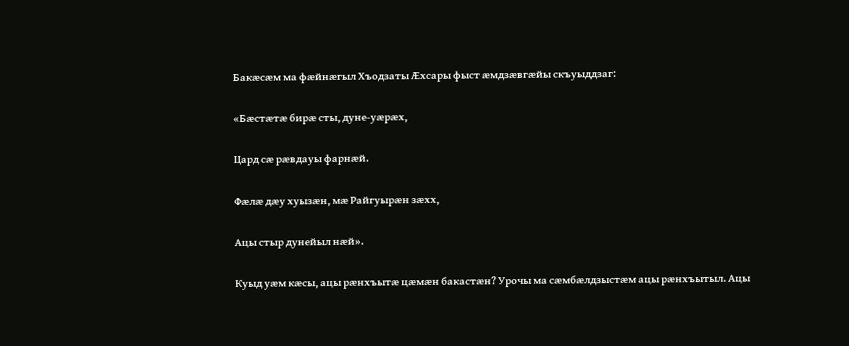Бакӕсӕм ма фӕйнӕгыл Хъодзаты Ӕхсары фыст ӕмдзӕвгӕйы скъуыддзаг:

«Бӕстӕтӕ бирӕ сты, дуне-уӕрӕх,

Цард сӕ рӕвдауы фарнӕй.

Фӕлӕ дӕу хуызӕн, мӕ Райгуырӕн зӕхх,

Ацы стыр дунейыл нӕй».

Куыд уӕм кӕсы, ацы рӕнхъытӕ цӕмӕн бакастӕн? Урочы ма сӕмбӕлдзыстӕм ацы рӕнхъытыл. Ацы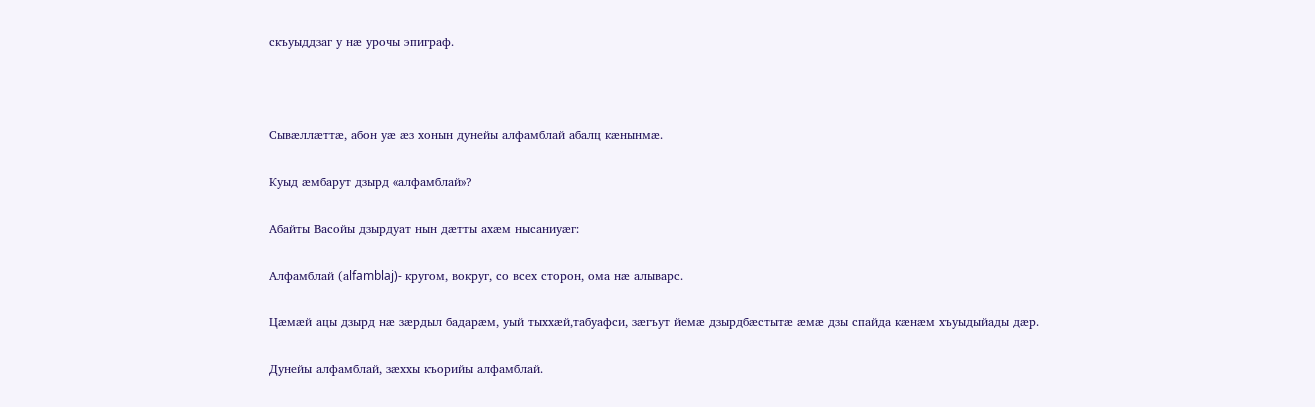скъуыддзаг у нӕ урочы эпиграф.



Сывӕллӕттӕ, абон уӕ ӕз хонын дунейы алфамблай абалц кӕнынмӕ.

Куыд ӕмбарут дзырд «алфамблай»?

Абайты Васойы дзырдуат нын дӕтты ахӕм нысаниуӕг:

Алфамблай (аlfamblaj)- кругом, вокруг, со всех сторон, ома нӕ алыварс.

Цӕмӕй ацы дзырд нӕ зӕрдыл бадарӕм, уый тыххӕй,табуафси, зӕгъут йемӕ дзырдбӕстытӕ ӕмӕ дзы спайда кӕнӕм хъуыдыйады дӕр.

Дунейы алфамблай, зӕххы къорийы алфамблай.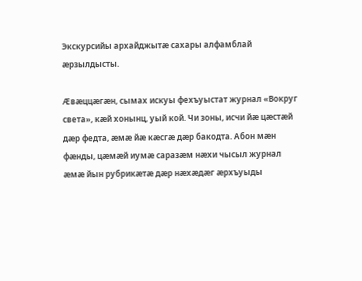Экскурсийы архайджытӕ сахары алфамблай ӕрзылдысты.

Æвӕццӕгӕн, сымах искуы фехъуыстат журнал «Вокруг света», кӕй хонынц, уый кой. Чи зоны, исчи йӕ цӕстӕй дӕр федта, ӕмӕ йӕ кӕсгӕ дӕр бакодта. Абон мӕн фӕнды, цӕмӕй иумӕ саразӕм нӕхи чысыл журнал ӕмӕ йын рубрикӕтӕ дӕр нӕхӕдӕг ӕрхъуыды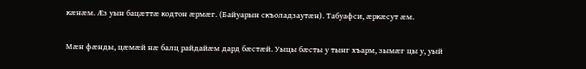кӕнӕм. Æз уын бацӕттӕ кодтон ӕрмӕг. (Байуарын скъоладзаутӕн). Табуафси, ӕркӕсут ӕм.

Мӕн фӕнды, цӕмӕй нӕ балц райдайӕм дард бӕстӕй. Уыцы бӕсты у тынг хъарм, зымӕг цы у, уый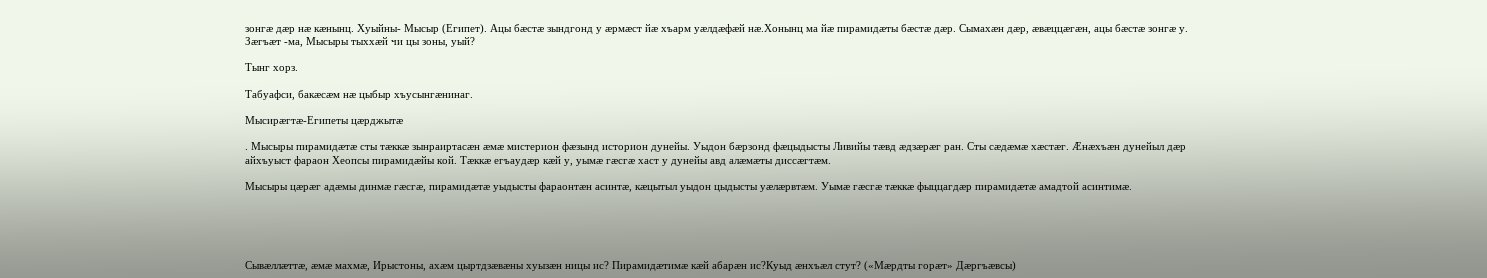зонгӕ дӕр нӕ кӕнынц. Хуыйны- Мысыр (Египет). Ацы бӕстӕ зындгонд у ӕрмӕст йӕ хъарм уӕлдӕфӕй нӕ.Хонынц ма йӕ пирамидӕты бӕстӕ дӕр. Сымахӕн дӕр, ӕвӕццӕгӕн, ацы бӕстӕ зонгӕ у. Зӕгъӕт -ма, Мысыры тыххӕй чи цы зоны, уый?

Тынг хорз.

Табуафси, бакӕсӕм нӕ цыбыр хъусынгӕнинаг.

Мысирӕгтӕ-Египеты цӕрджытӕ

. Мысыры пирамидӕтӕ сты тӕккӕ зынраиртасӕн ӕмӕ мистерион фӕзынд историон дунейы. Уыдон бӕрзонд фӕцыдысты Ливийы тӕвд ӕдзӕрӕг ран. Сты сӕдӕмӕ хӕстӕг. Æнӕхъӕн дунейыл дӕр айхъуыст фараон Хеопсы пирамидӕйы кой. Тӕккӕ егъаудӕр кӕй у, уымӕ гӕсгӕ хаст у дунейы авд алӕмӕты диссӕгтӕм.

Мысыры цӕрӕг адӕмы динмӕ гӕсгӕ, пирамидӕтӕ уыдысты фараонтӕн асинтӕ, кӕцытыл уыдон цыдысты уӕлӕрвтӕм. Уымӕ гӕсгӕ тӕккӕ фыццагдӕр пирамидӕтӕ амадтой асинтимӕ.





Сывӕллӕттӕ, ӕмӕ махмӕ, Ирыстоны, ахӕм цыртдзӕвӕны хуызӕн ницы ис? Пирамидӕтимӕ кӕй абарӕн ис?Куыд ӕнхъӕл стут? («Мӕрдты горӕт» Дӕргъӕвсы)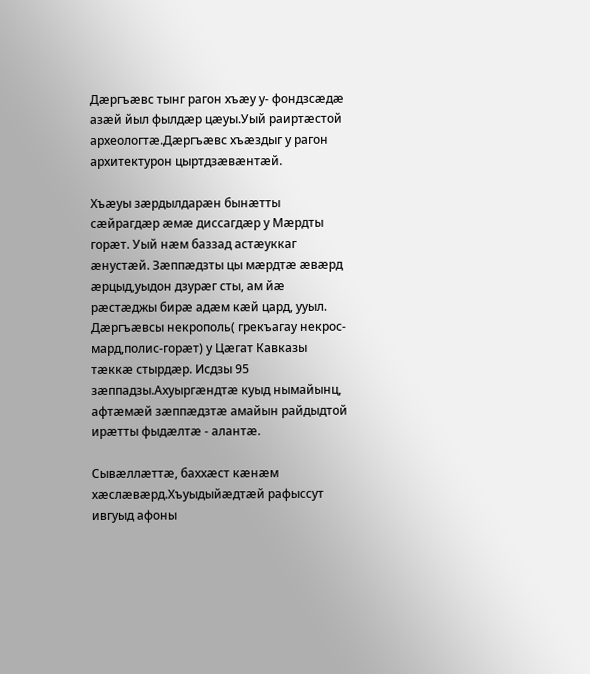Дӕргъӕвс тынг рагон хъӕу у- фондзсӕдӕ азӕй йыл фылдӕр цӕуы.Уый раиртӕстой археологтӕ.Дӕргъӕвс хъӕздыг у рагон архитектурон цыртдзӕвӕнтӕй.

Хъӕуы зӕрдылдарӕн бынӕтты сӕйрагдӕр ӕмӕ диссагдӕр у Мӕрдты горӕт. Уый нӕм баззад астӕуккаг ӕнустӕй. Зӕппӕдзты цы мӕрдтӕ ӕвӕрд ӕрцыд,уыдон дзурӕг сты, ам йӕ рӕстӕджы бирӕ адӕм кӕй цард, ууыл. Дӕргъӕвсы некрополь( грекъагау некрос-мард,полис-горӕт) у Цӕгат Кавказы тӕккӕ стырдӕр. Исдзы 95 зӕппадзы.Ахуыргӕндтӕ куыд нымайынц, афтӕмӕй зӕппӕдзтӕ амайын райдыдтой ирӕтты фыдӕлтӕ - алантӕ.

Сывӕллӕттӕ, баххӕст кӕнӕм хӕслӕвӕрд.Хъуыдыйӕдтӕй рафыссут ивгуыд афоны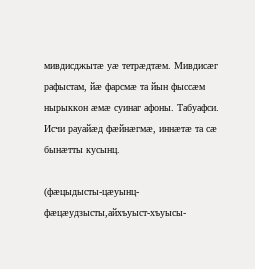мивдисджытӕ уӕ тетрӕдтӕм. Мивдисӕг рафыстам, йӕ фарсмӕ та йын фыссӕм нырыккон ӕмӕ суинаг афоны. Табуафси. Исчи рауайӕд фӕйнӕгмӕ, иннӕтӕ та сӕ бынӕтты кусынц.

(фӕцыдысты-цӕуынц-фӕцӕудзысты,айхъуыст-хъуысы-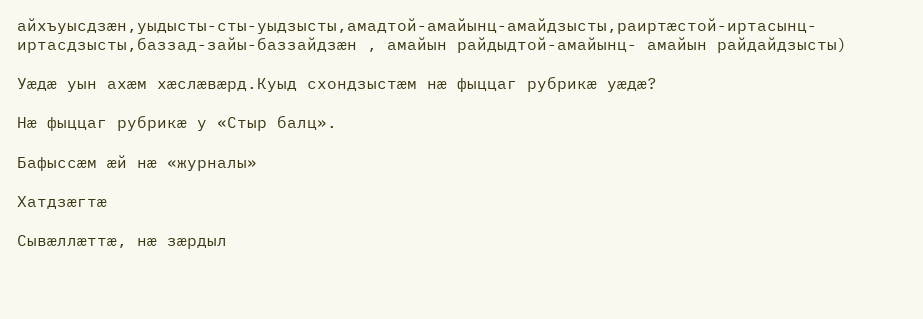айхъуысдзӕн,уыдысты-сты-уыдзысты,амадтой-амайынц-амайдзысты,раиртӕстой-иртасынц-иртасдзысты,баззад-зайы-баззайдзӕн , амайын райдыдтой-амайынц- амайын райдайдзысты)

Уӕдӕ уын ахӕм хӕслӕвӕрд.Куыд схондзыстӕм нӕ фыццаг рубрикӕ уӕдӕ?

Нӕ фыццаг рубрикӕ у «Стыр балц».

Бафыссӕм ӕй нӕ «журналы»

Хатдзӕгтӕ

Сывӕллӕттӕ, нӕ зӕрдыл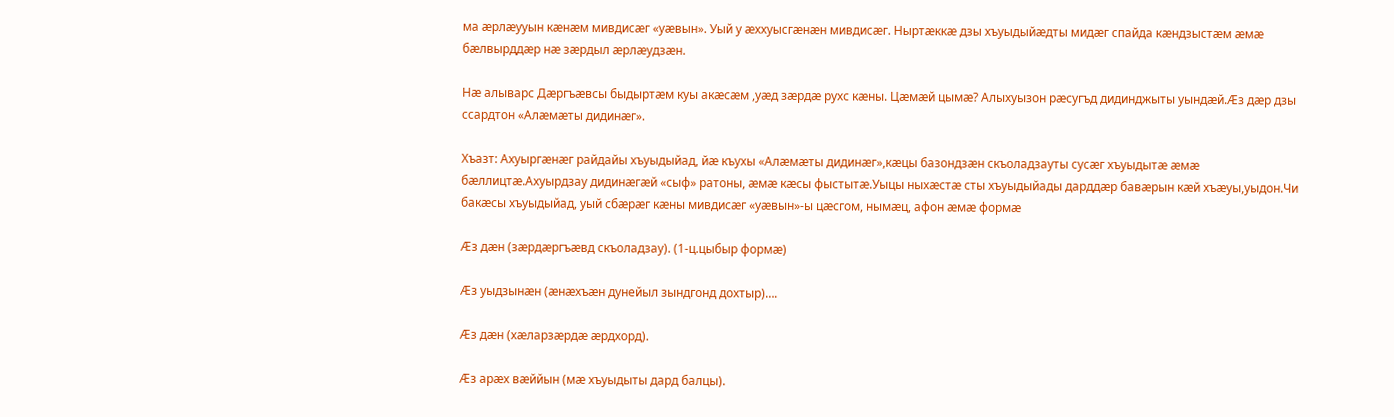ма ӕрлӕууын кӕнӕм мивдисӕг «уӕвын». Уый у ӕххуысгӕнӕн мивдисӕг. Ныртӕккӕ дзы хъуыдыйӕдты мидӕг спайда кӕндзыстӕм ӕмӕ бӕлвырддӕр нӕ зӕрдыл ӕрлӕудзӕн.

Нӕ алыварс Дӕргъӕвсы быдыртӕм куы акӕсӕм ,уӕд зӕрдӕ рухс кӕны. Цӕмӕй цымӕ? Алыхуызон рӕсугъд дидинджыты уындӕй.Æз дӕр дзы ссардтон «Алӕмӕты дидинӕг».

Хъазт: Ахуыргӕнӕг райдайы хъуыдыйад, йӕ къухы «Алӕмӕты дидинӕг»,кӕцы базондзӕн скъоладзауты сусӕг хъуыдытӕ ӕмӕ бӕллицтӕ.Ахуырдзау дидинӕгӕй «сыф» ратоны, ӕмӕ кӕсы фыстытӕ.Уыцы ныхӕстӕ сты хъуыдыйады дарддӕр бавӕрын кӕй хъӕуы,уыдон.Чи бакӕсы хъуыдыйад, уый сбӕрӕг кӕны мивдисӕг «уӕвын»-ы цӕсгом, нымӕц, афон ӕмӕ формӕ

Æз дӕн (зӕрдӕргъӕвд скъоладзау). (1-ц.цыбыр формӕ)

Æз уыдзынӕн (ӕнӕхъӕн дунейыл зындгонд дохтыр)….

Æз дӕн (хӕларзӕрдӕ ӕрдхорд).

Æз арӕх вӕййын (мӕ хъуыдыты дард балцы).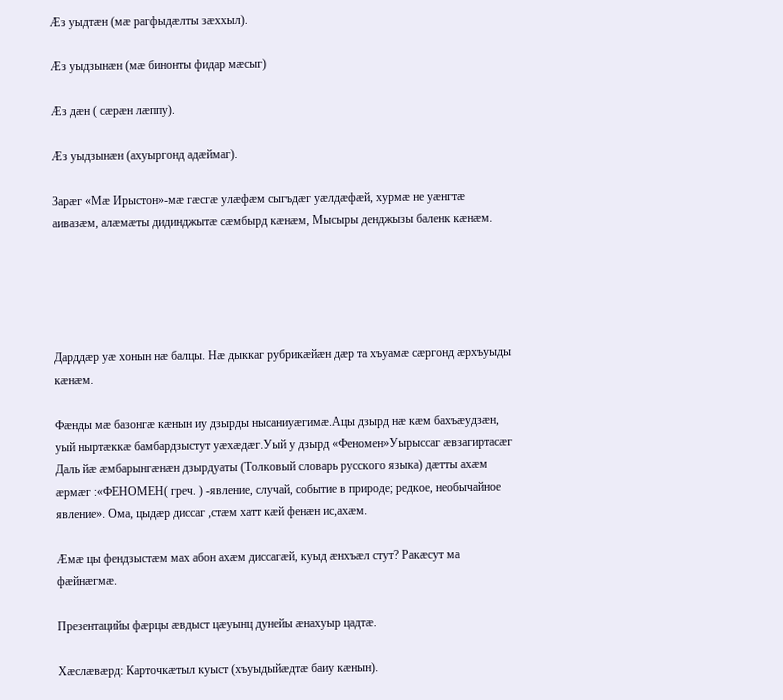Æз уыдтӕн (мӕ рагфыдӕлты зӕххыл).

Æз уыдзынӕн (мӕ бинонты фидар мӕсыг)

Ӕз дӕн ( сӕрӕн лӕппу).

Æз уыдзынӕн (ахуыргонд адӕймаг).

Зарӕг «Мӕ Ирыстон»-мӕ гӕсгӕ улӕфӕм сыгъдӕг уӕлдӕфӕй, хурмӕ не уӕнгтӕ аивазӕм, алӕмӕты дидинджытӕ сӕмбырд кӕнӕм, Мысыры денджызы баленк кӕнӕм.





Дарддӕр уӕ хонын нӕ балцы. Нӕ дыккаг рубрикӕйӕн дӕр та хъуамӕ сӕргонд ӕрхъуыды кӕнӕм.

Фӕнды мӕ базонгӕ кӕнын иу дзырды нысаниуӕгимӕ.Ацы дзырд нӕ кӕм бахъӕудзӕн, уый ныртӕккӕ бамбардзыстут уӕхӕдӕг.Уый у дзырд «Феномен»Уырыссаг ӕвзагиртасӕг Даль йӕ ӕмбарынгӕнӕн дзырдуаты (Толковый словарь русского языка) дӕтты ахӕм ӕрмӕг :«ФЕНОМЕН( греч. ) -явление, случай, событие в природе; редкое, необычайное явление». Ома, цыдӕр диссаг ,стӕм хатт кӕй фенӕн ис,ахӕм.

Ӕмӕ цы фендзыстӕм мах абон ахӕм диссагӕй, куыд ӕнхъӕл стут? Ракӕсут ма фӕйнӕгмӕ.

Презентацийы фӕрцы ӕвдыст цӕуынц дунейы ӕнахуыр цадтӕ.

Хӕслӕвӕрд: Карточкӕтыл куыст (хъуыдыйӕдтӕ баиу кӕнын).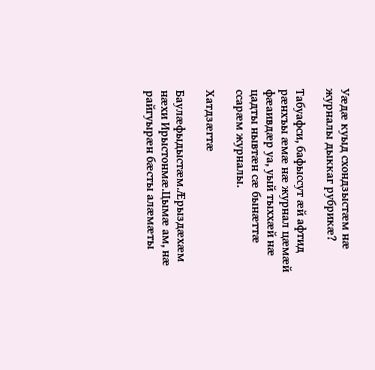Уӕдӕ куыд схондзыстӕм нӕ журналы дыккаг рубрикӕ?

Табуафси, бафыссут ӕй афтид рӕнхъы ӕмӕ нӕ журнал цӕмӕй фӕаивдӕр уа, уый тыххӕй нӕ цадты нывтӕн сӕ бынӕттӕ ссарӕм журналы.

Хатдзӕгтӕ

Баулӕфыдыстӕм.Æрыздӕхӕм нӕхи Ирыстонмӕ.Цымӕ ам, нӕ райгуырӕн бӕсты алӕмӕты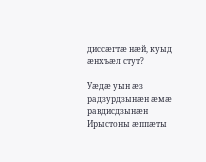диссӕгтӕ нӕй, куыд ӕнхъӕл стут?

Уӕдӕ уын ӕз радзурдзынӕн ӕмӕ равдисдзынӕн Ирыстоны ӕппӕты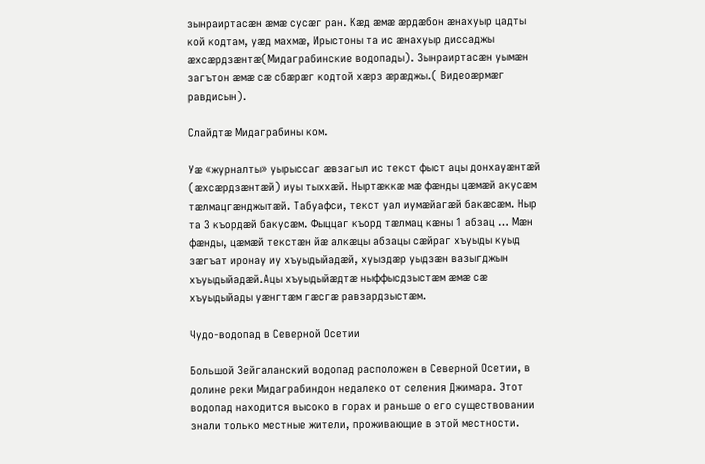зынраиртасӕн ӕмӕ сусӕг ран. Кӕд ӕмӕ ӕрдӕбон ӕнахуыр цадты кой кодтам, уӕд махмӕ, Ирыстоны та ис ӕнахуыр диссаджы ӕхсӕрдзӕнтӕ(Мидаграбинские водопады). Зынраиртасӕн уымӕн загътон ӕмӕ сӕ сбӕрӕг кодтой хӕрз ӕрӕджы.( Видеоӕрмӕг равдисын).

Слайдтӕ Мидаграбины ком.

Уӕ «журналты» уырыссаг ӕвзагыл ис текст фыст ацы донхауӕнтӕй (ӕхсӕрдзӕнтӕй) иуы тыххӕй. Ныртӕккӕ мӕ фӕнды цӕмӕй акусӕм тӕлмацгӕнджытӕй. Табуафси, текст уал иумӕйагӕй бакӕсӕм. Ныр та 3 къордӕй бакусӕм. Фыццаг къорд тӕлмац кӕны 1 абзац … Мӕн фӕнды, цӕмӕй текстӕн йӕ алкӕцы абзацы сӕйраг хъуыды куыд зӕгъат иронау иу хъуыдыйадӕй, хуыздӕр уыдзӕн вазыгджын хъуыдыйадӕй.Ацы хъуыдыйӕдтӕ ныффысдзыстӕм ӕмӕ сӕ хъуыдыйады уӕнгтӕм гӕсгӕ равзардзыстӕм.

Чудо-водопад в Северной Осетии

Большой Зейгаланский водопад расположен в Северной Осетии, в долине реки Мидаграбиндон недалеко от селения Джимара. Этот водопад находится высоко в горах и раньше о его существовании знали только местные жители, проживающие в этой местности.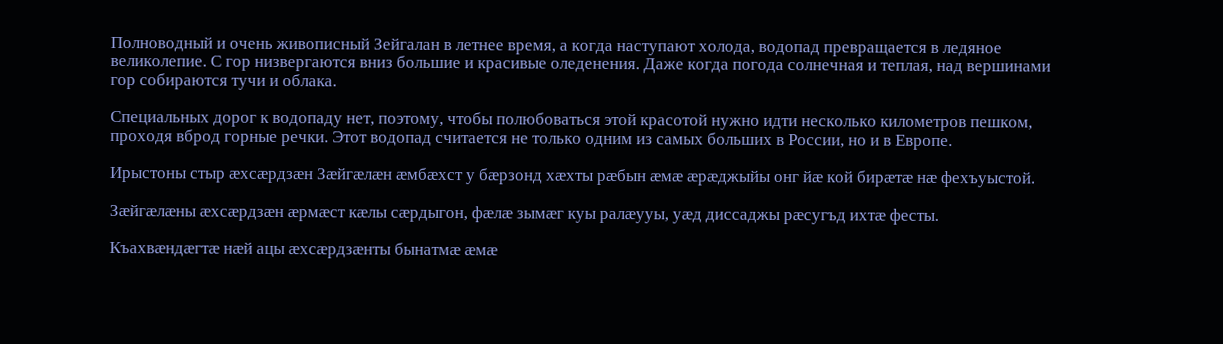Полноводный и очень живописный Зейгалан в летнее время, а когда наступают холода, водопад превращается в ледяное великолепие. С гор низвергаются вниз большие и красивые оледенения. Даже когда погода солнечная и теплая, над вершинами гор собираются тучи и облака.

Специальных дорог к водопаду нет, поэтому, чтобы полюбоваться этой красотой нужно идти несколько километров пешком, проходя вброд горные речки. Этот водопад считается не только одним из самых больших в России, но и в Европе.

Ирыстоны стыр ӕхсӕрдзӕн Зӕйгӕлӕн ӕмбӕхст у бӕрзонд хӕхты рӕбын ӕмӕ ӕрӕджыйы онг йӕ кой бирӕтӕ нӕ фехъуыстой.

Зӕйгӕлӕны ӕхсӕрдзӕн ӕрмӕст кӕлы сӕрдыгон, фӕлӕ зымӕг куы ралӕууы, уӕд диссаджы рӕсугъд ихтӕ фесты.

Къахвӕндӕгтӕ нӕй ацы ӕхсӕрдзӕнты бынатмӕ ӕмӕ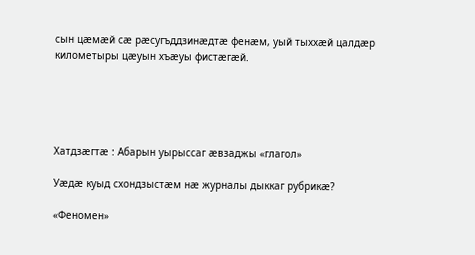сын цӕмӕй сӕ рӕсугъддзинӕдтӕ фенӕм, уый тыххӕй цалдӕр километыры цӕуын хъӕуы фистӕгӕй.





Хатдзӕгтӕ : Абарын уырыссаг ӕвзаджы «глагол»

Уӕдӕ куыд схондзыстӕм нӕ журналы дыккаг рубрикӕ?

«Феномен»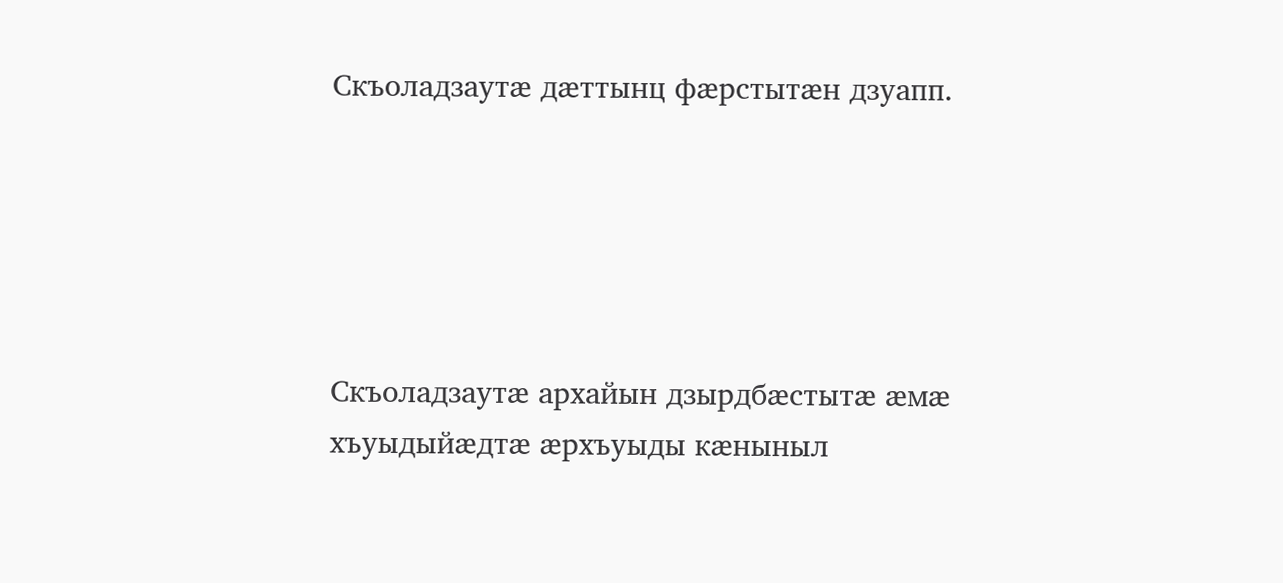Скъоладзаутӕ дӕттынц фӕрстытӕн дзуапп.





Скъоладзаутӕ архайын дзырдбӕстытӕ ӕмӕ хъуыдыйӕдтӕ ӕрхъуыды кӕныныл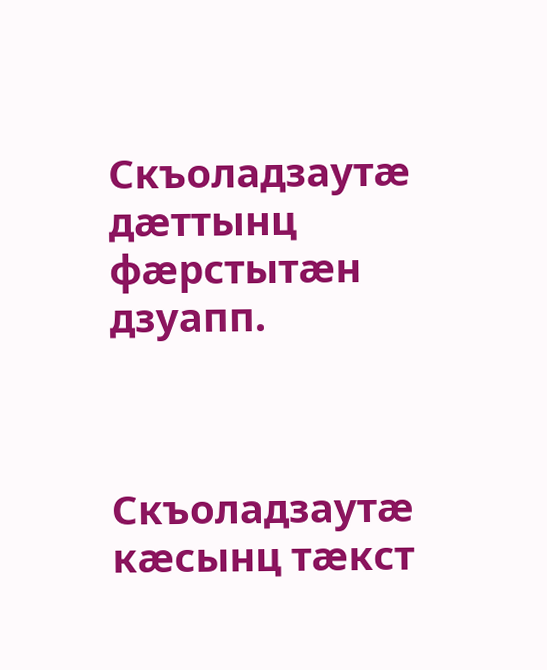Скъоладзаутӕ дӕттынц фӕрстытӕн дзуапп.



Скъоладзаутӕ кӕсынц тӕкст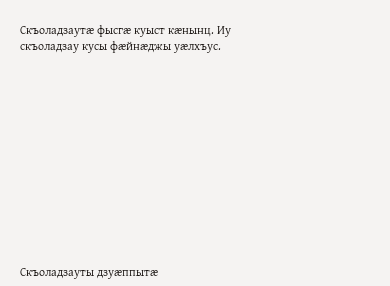Скъоладзаутӕ фысгӕ куыст кӕнынц. Иу скъоладзау кусы фӕйнӕджы уӕлхъус.













Скъоладзауты дзуӕппытӕ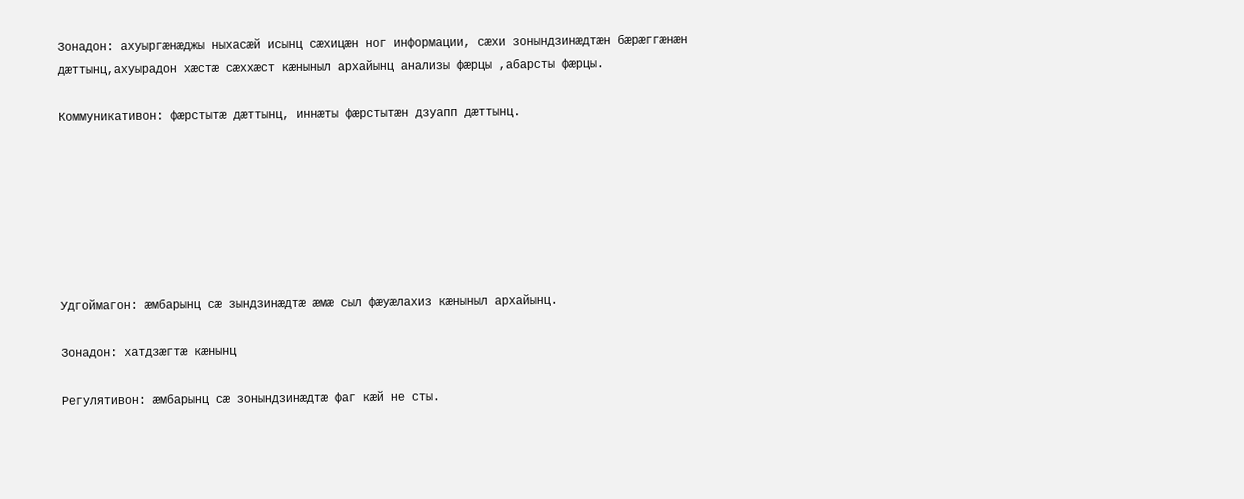Зонадон: ахуыргӕнӕджы ныхасӕй исынц сӕхицӕн ног информации, сӕхи зонындзинӕдтӕн бӕрӕггӕнӕн дӕттынц,ахуырадон хӕстӕ сӕххӕст кӕныныл архайынц анализы фӕрцы ,абарсты фӕрцы.

Коммуникативон: фӕрстытӕ дӕттынц, иннӕты фӕрстытӕн дзуапп дӕттынц.







Удгоймагон: ӕмбарынц сӕ зындзинӕдтӕ ӕмӕ сыл фӕуӕлахиз кӕныныл архайынц.

Зонадон: хатдзӕгтӕ кӕнынц

Регулятивон: ӕмбарынц сӕ зонындзинӕдтӕ фаг кӕй не сты.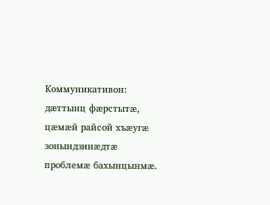Коммуникативон: дӕттынц фӕрстытӕ, цӕмӕй райсой хъӕугӕ зонындзинӕдтӕ проблемӕ бахынцынмӕ.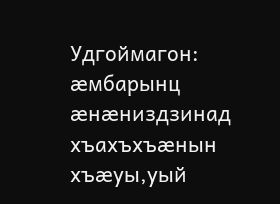Удгоймагон: ӕмбарынц ӕнӕниздзинад хъахъхъӕнын хъӕуы,уый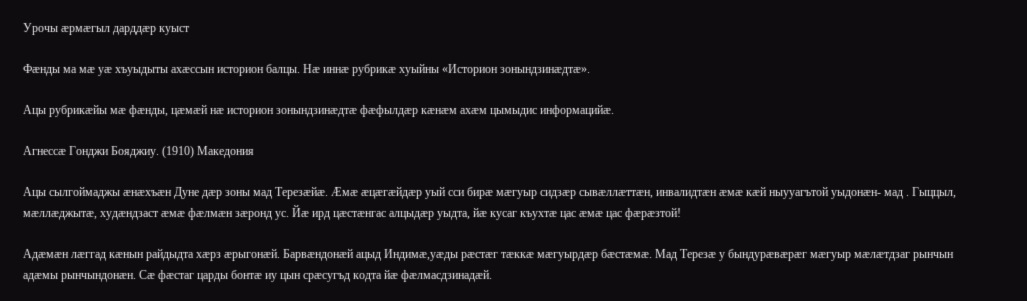Урочы ӕрмӕгыл дарддӕр куыст

Фӕнды ма мӕ уӕ хъуыдыты ахӕссын историон балцы. Нӕ иннӕ рубрикӕ хуыйны «Историон зонындзинӕдтӕ».

Ацы рубрикӕйы мӕ фӕнды, цӕмӕй нӕ историон зонындзинӕдтӕ фӕфылдӕр кӕнӕм ахӕм цымыдис информацийӕ.

Агнессӕ Гонджи Бояджиу. (1910) Македония

Ацы сылгоймаджы ӕнӕхъӕн Дуне дӕр зоны мад Терезӕйӕ. Ӕмӕ ӕцӕгӕйдӕр уый сси бирӕ мӕгуыр сидзӕр сывӕллӕттӕн, инвалидтӕн ӕмӕ кӕй ныууагътой уыдонӕн- мад . Гыццыл, мӕллӕджытӕ, худӕндзаст ӕмӕ фӕлмӕн зӕронд ус. Йӕ ирд цӕстӕнгас алцыдӕр уыдта, йӕ кусаг къухтӕ цас ӕмӕ цас фӕрӕзтой!

Адӕмӕн лӕггад кӕнын райдыдта хӕрз ӕрыгонӕй. Барвӕндонӕй ацыд Индимӕ,уӕды рӕстӕг тӕккӕ мӕгуырдӕр бӕстӕмӕ. Мад Терезӕ у бындурӕвӕрӕг мӕгуыр мӕлӕтдзаг рынчын адӕмы рынчындонӕн. Сӕ фӕстаг царды бонтӕ иу цын срӕсугъд кодта йӕ фӕлмасдзинадӕй.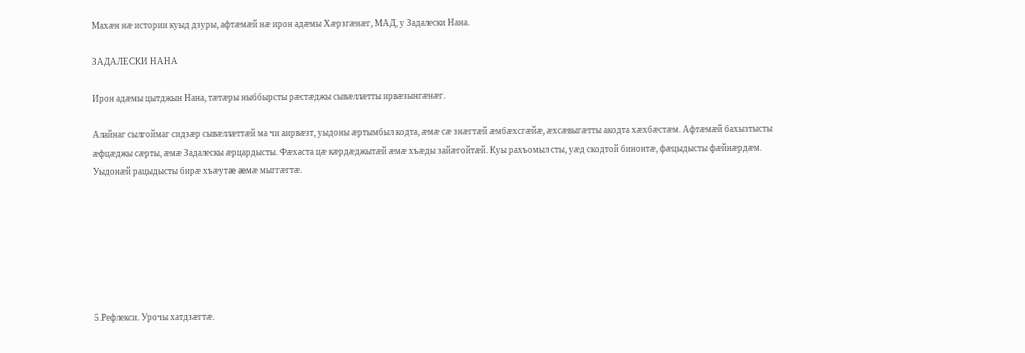Махӕн нӕ истории куыд дзуры, афтӕмӕй нӕ ирон адӕмы Хӕрзгӕнӕг, МАД, у Задалески Нана.

ЗАДАЛЕСКИ НАНА

Ирон адæмы цытджын Нана, тæтæры ныббырсты рæстæджы сывæллæтты ирвæзынгæнæг.

Алайнаг сылгоймаг сидзæр сывæллæттæй ма чи аирвæзт, уыдоны æртымбыл кодта, æмæ сæ знæгтæй æмбæхсгæйæ, æхсæвыгæтты акодта хæхбæстæм. Афтæмæй бахызтысты æфцæджы сæрты, æмæ Задалескы æрцардысты. Фæхаста цæ кæрдæджытæй æмæ хъæды зайæгойтæй. Куы рахъомыл сты, уæд скодтой бинонтæ, фæцыдысты фæйнæрдæм. Уыдонæй рацыдысты бирæ хъæутæ æмæ мыггæгтæ.







5.Рефлекси. Урочы хатдзӕгтӕ.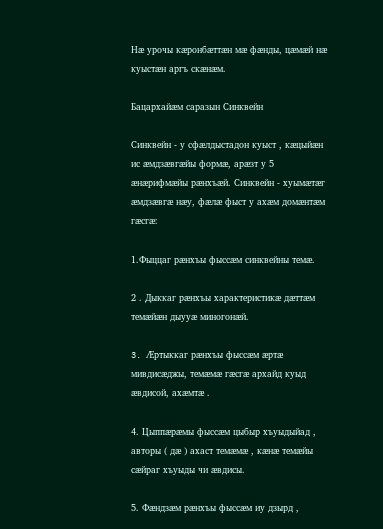Нӕ урочы кӕронбӕттӕн мӕ фӕнды, цӕмӕй нӕ куыстӕн аргъ скӕнӕм.

Бацархайӕм саразын Синквейн

Синквейн - у сфӕлдыстадон куыст , кӕцыйӕн ис ӕмдзӕвгӕйы формӕ, арӕзт у 5 ӕнӕрифмӕйы рӕнхъӕй. Синквейн - хуымӕтӕг ӕмдзӕвгӕ нӕу, фӕлӕ фыст у ахӕм домӕнтӕм гӕсгӕ:

1.Фыццаг рæнхъы фыссæм синквейны темæ.

2 . Дыккаг рæнхъы характеристикæ дæттæм темæйæн дыууæ миногонæй.

3. Æртыккаг рæнхъы фыссæм æртæ мивдисæджы, темæмæ гæсгæ архайд куыд æвдисой, ахæмтæ .

4. Цыппæрæмы фыссæм цыбыр хъуыдыйад , авторы ( дæ ) ахаст темæмæ , кæнæ темæйы сæйраг хъуыды чи æвдисы.

5. Фæндзæм рæнхъы фыссæм иу дзырд ,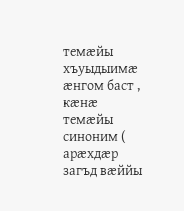темæйы хъуыдыимæ æнгом баст , кæнæ темæйы синоним ( арæхдæр загъд вæййы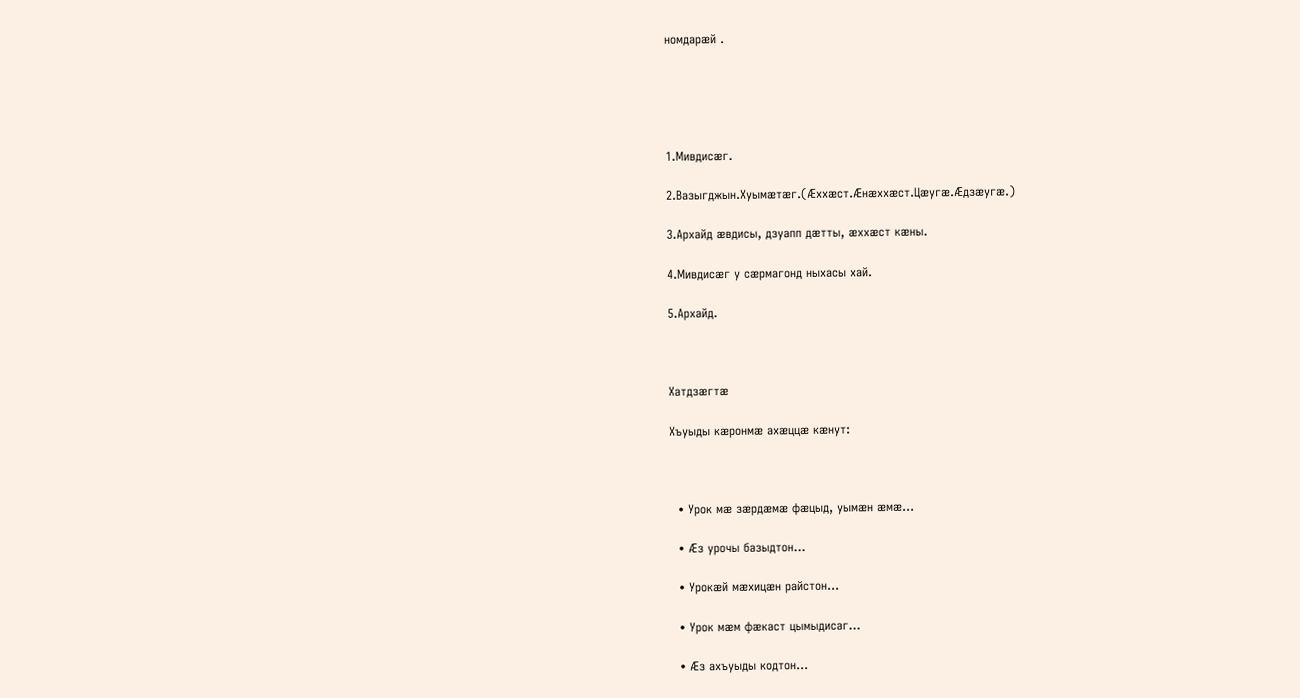номдарæй .





1.Мивдисӕг.

2.Вазыгджын.Хуымӕтӕг.(Æххӕст.Æнӕххӕст.Цӕугӕ.Æдзӕугӕ.)

3.Архайд ӕвдисы, дзуапп дӕтты, ӕххӕст кӕны.

4.Мивдисӕг у сӕрмагонд ныхасы хай.

5.Архайд.



Хатдзӕгтӕ

Хъуыды кӕронмӕ ахӕццӕ кӕнут:



  • Урок мæ зæрдæмæ фæцыд, уымæн æмæ…

  • Æз урочы базыдтон…

  • Урокæй мæхицæн райстон…

  • Урок мæм фæкаст цымыдисаг…

  • Æз ахъуыды кодтон…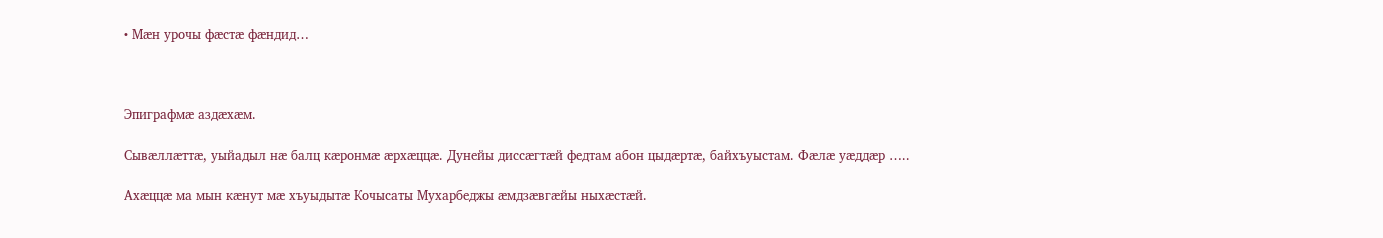• Мӕн урочы фӕстӕ фӕндид…



Эпиграфмӕ аздӕхӕм.

Сывӕллӕттӕ, уыйадыл нӕ балц кӕронмӕ ӕрхӕццӕ. Дунейы диссӕгтӕй федтам абон цыдӕртӕ, байхъуыстам. Фӕлӕ уӕддӕр …..

Ахӕццӕ ма мын кӕнут мӕ хъуыдытӕ Кочысаты Мухарбеджы ӕмдзӕвгӕйы ныхӕстӕй.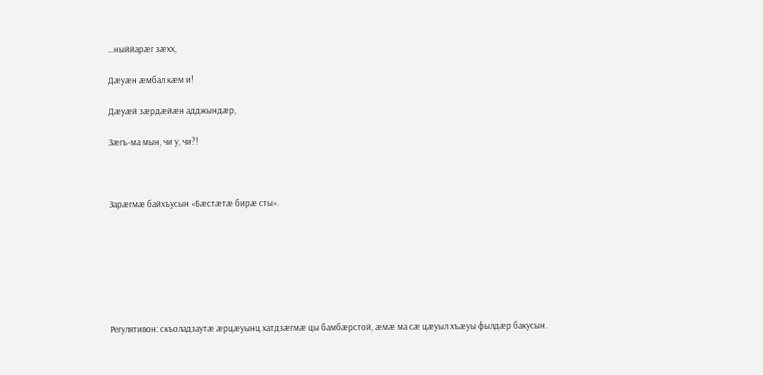…ныййарæг зæхх,

Дæуæн æмбал кæм и!

Дæуæй зæрдæйæн адджындæр,

Зæгъ-ма мын, чи у, чи?!



Зарӕгмӕ байхъусын «Бӕстӕтӕ бирӕ сты».







Регулятивон: скъоладзаутӕ ӕрцӕуынц хатдзӕгмӕ цы бамбӕрстой, ӕмӕ ма сӕ цӕуыл хъӕуы фылдӕр бакусын.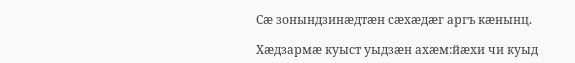Сӕ зонындзинӕдтӕн сӕхӕдӕг аргъ кӕнынц.

Хӕдзармӕ куыст уыдзӕн ахӕм:йӕхи чи куыд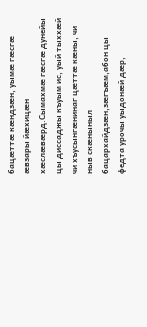бацӕттӕ кӕндзӕн, уымӕ гӕсгӕ ӕвзары йӕхицӕн хӕслӕвӕрд.Сымахмӕ гӕсгӕ дунейы цы диссаджы къуым ис, уый тыххӕй чи хъусынгӕнинаг цӕттӕ кӕны, чи ныв скӕныныл бацархайдзӕн,зӕгъӕм,абон цы федта урочы уыдонӕй дӕр,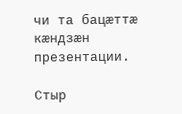чи та бацӕттӕ кӕндзӕн презентации.

Стыр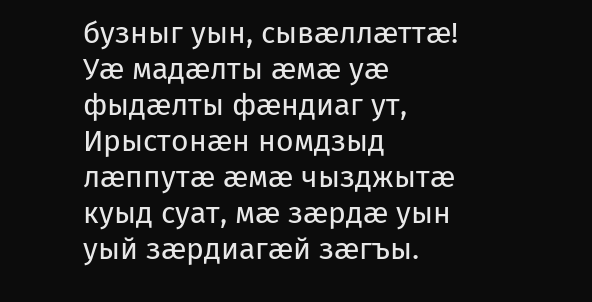бузныг уын, сывӕллӕттӕ! Уӕ мадӕлты ӕмӕ уӕ фыдӕлты фӕндиаг ут, Ирыстонӕн номдзыд лӕппутӕ ӕмӕ чызджытӕ куыд суат, мӕ зӕрдӕ уын уый зӕрдиагӕй зӕгъы.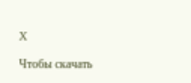X

Чтобы скачать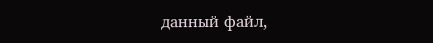данный файл,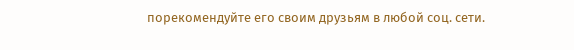порекомендуйте его своим друзьям в любой соц. сети.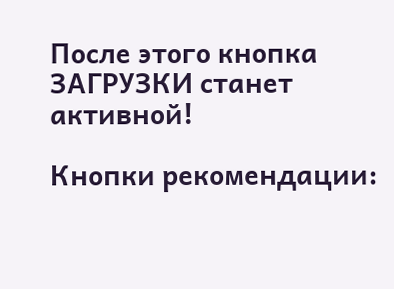После этого кнопка ЗАГРУЗКИ станет активной!

Кнопки рекомендации: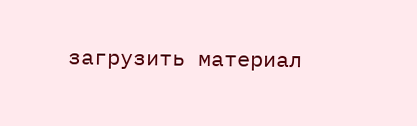загрузить материал